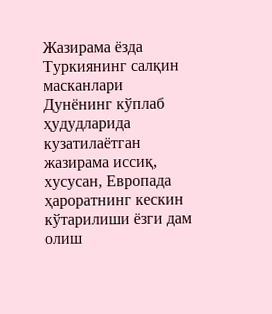Жазирама ёзда Туркиянинг салқин масканлари
Дунёнинг кўплаб ҳудудларида кузатилаётган жазирама иссиқ, хусусан, Европада ҳароратнинг кескин кўтарилиши ёзги дам олиш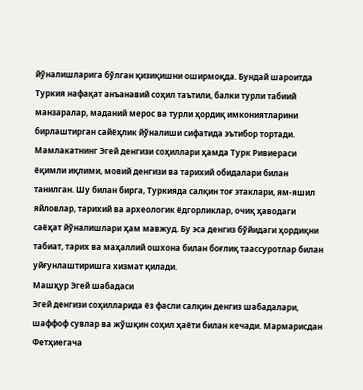йўналишларига бўлган қизиқишни оширмоқда. Бундай шароитда Туркия нафақат анъанавий соҳил таътили, балки турли табиий манзаралар, маданий мерос ва турли ҳордиқ имкониятларини бирлаштирган сайёҳлик йўналиши сифатида эътибор тортади.
Мамлакатнинг Эгей денгизи соҳиллари ҳамда Турк Ривиераси ёқимли иқлими, мовий денгизи ва тарихий обидалари билан танилган. Шу билан бирга, Туркияда салқин тоғ этаклари, ям-яшил яйловлар, тарихий ва археологик ёдгорликлар, очиқ ҳаводаги саёҳат йўналишлари ҳам мавжуд. Бу эса денгиз бўйидаги ҳордиқни табиат, тарих ва маҳаллий ошхона билан боғлиқ таассуротлар билан уйғунлаштиришга хизмат қилади.
Машҳур Эгей шабадаси
Эгей денгизи соҳилларида ёз фасли салқин денгиз шабадалари, шаффоф сувлар ва жўшқин соҳил ҳаёти билан кечади. Мармарисдан Фетҳиегача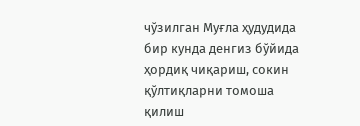чўзилган Муғла ҳудудида бир кунда денгиз бўйида ҳордиқ чиқариш, сокин қўлтиқларни томоша қилиш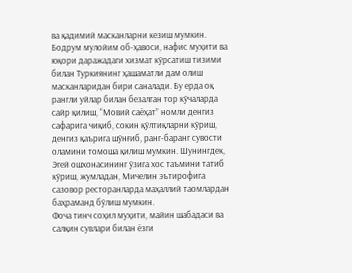ва қадимий масканларни кезиш мумкин.
Бодрум мулойим об-ҳавоси, нафис муҳити ва юқори даражадаги хизмат кўрсатиш тизими билан Туркиянинг ҳашаматли дам олиш масканларидан бири саналади. Бу ерда оқ рангли уйлар билан безалган тор кўчаларда сайр қилиш, “Мовий саёҳат” номли денгиз сафарига чиқиб, сокин қўлтиқларни кўриш, денгиз қаърига шўнғиб, ранг-баранг сувости оламини томоша қилиш мумкин. Шунингдек, Эгей ошхонасининг ўзига хос таъмини татиб кўриш, жумладан, Мичелин эътирофига сазовор ресторанларда маҳаллий таомлардан баҳраманд бўлиш мумкин.
Фоча тинч соҳил муҳити, майин шабадаси ва салқин сувлари билан ёзги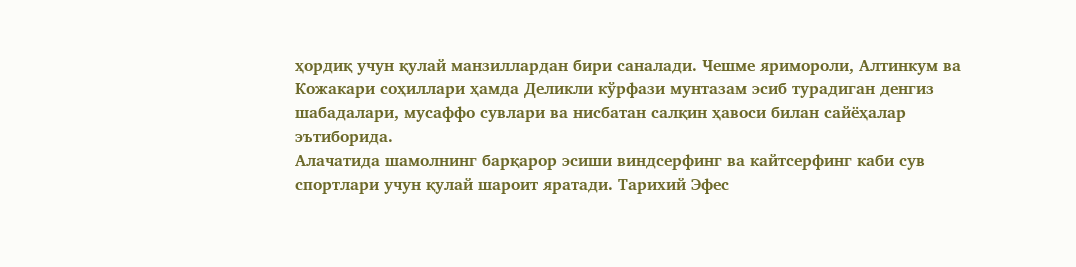ҳордиқ учун қулай манзиллардан бири саналади. Чешме яримороли, Алтинкум ва Кожакари соҳиллари ҳамда Деликли кўрфази мунтазам эсиб турадиган денгиз шабадалари, мусаффо сувлари ва нисбатан салқин ҳавоси билан сайёҳалар эътиборида.
Алачатида шамолнинг барқарор эсиши виндсерфинг ва кайтсерфинг каби сув спортлари учун қулай шароит яратади. Тарихий Эфес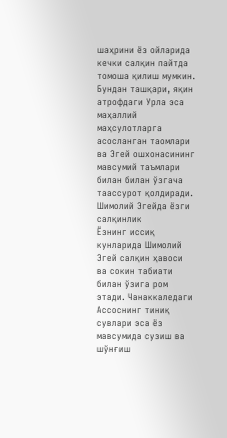шаҳрини ёз ойларида кечки салқин пайтда томоша қилиш мумкин. Бундан ташқари, яқин атрофдаги Урла эса маҳаллий маҳсулотларга асосланган таомлари ва Эгей ошхонасининг мавсумий таъмлари билан билан ўзгача таассурот қолдиради.
Шимолий Эгейда ёзги салқинлик
Ёзнинг иссиқ кунларида Шимолий Эгей салқин ҳавоси ва сокин табиати билан ўзига ром этади. Чанаккаледаги Ассоснинг тиниқ сувлари эса ёз мавсумида сузиш ва шўнғиш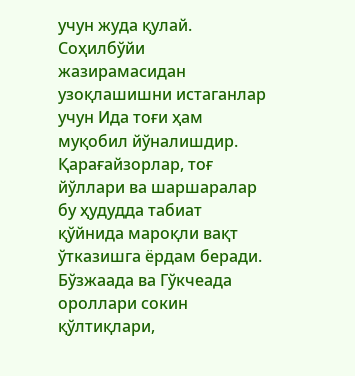учун жуда қулай. Соҳилбўйи жазирамасидан узоқлашишни истаганлар учун Ида тоғи ҳам муқобил йўналишдир. Қарағайзорлар, тоғ йўллари ва шаршаралар бу ҳудудда табиат қўйнида мароқли вақт ўтказишга ёрдам беради.
Бўзжаада ва Гўкчеада ороллари сокин қўлтиқлари,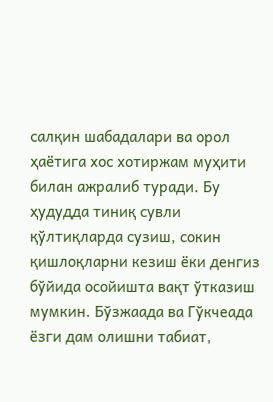салқин шабадалари ва орол ҳаётига хос хотиржам муҳити билан ажралиб туради. Бу ҳудудда тиниқ сувли қўлтиқларда сузиш, сокин қишлоқларни кезиш ёки денгиз бўйида осойишта вақт ўтказиш мумкин. Бўзжаада ва Гўкчеада ёзги дам олишни табиат,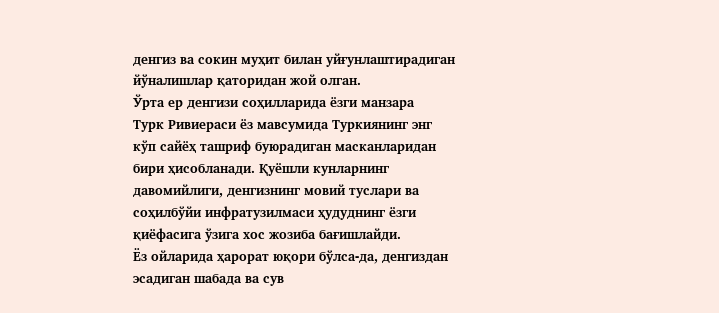денгиз ва сокин муҳит билан уйғунлаштирадиган йўналишлар қаторидан жой олган.
Ўрта ер денгизи соҳилларида ёзги манзара
Турк Ривиераси ёз мавсумида Туркиянинг энг кўп сайёҳ ташриф буюрадиган масканларидан бири ҳисобланади. Қуёшли кунларнинг давомийлиги, денгизнинг мовий туслари ва соҳилбўйи инфратузилмаси ҳудуднинг ёзги қиёфасига ўзига хос жозиба бағишлайди.
Ёз ойларида ҳарорат юқори бўлса-да, денгиздан эсадиган шабада ва сув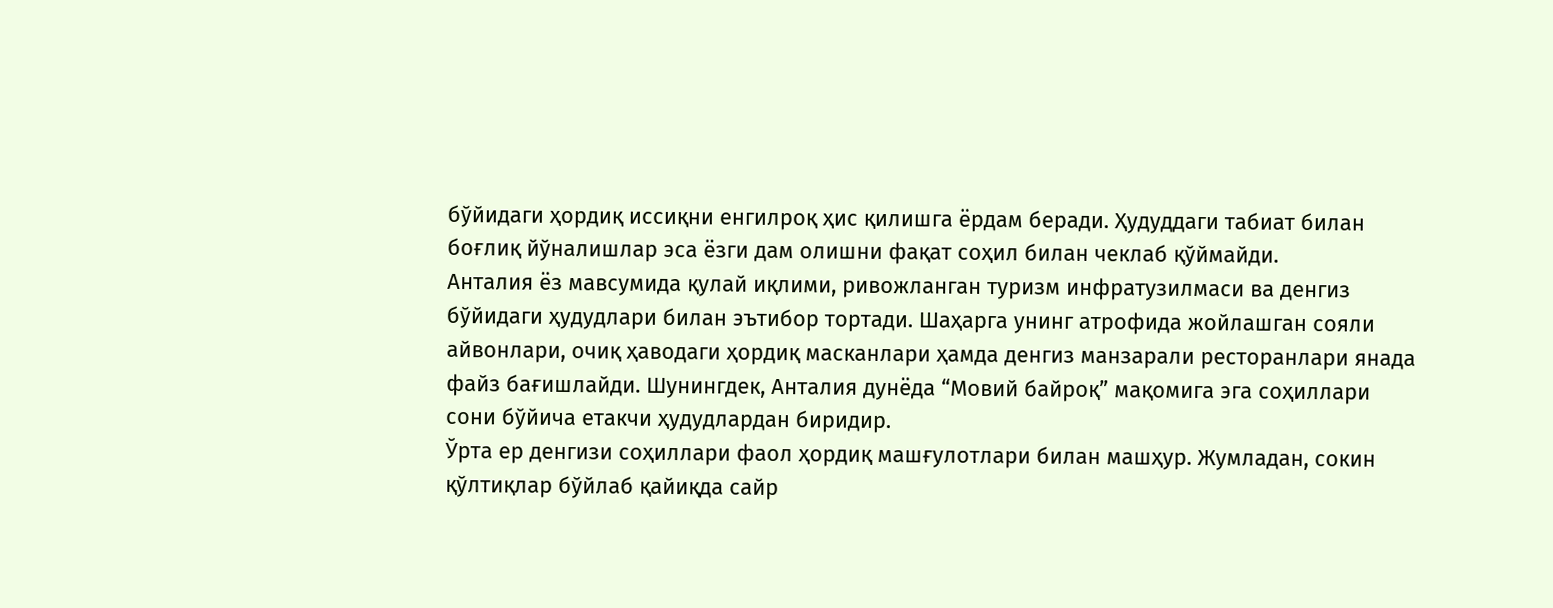бўйидаги ҳордиқ иссиқни енгилроқ ҳис қилишга ёрдам беради. Ҳудуддаги табиат билан боғлиқ йўналишлар эса ёзги дам олишни фақат соҳил билан чеклаб қўймайди.
Анталия ёз мавсумида қулай иқлими, ривожланган туризм инфратузилмаси ва денгиз бўйидаги ҳудудлари билан эътибор тортади. Шаҳарга унинг атрофида жойлашган сояли айвонлари, очиқ ҳаводаги ҳордиқ масканлари ҳамда денгиз манзарали ресторанлари янада файз бағишлайди. Шунингдек, Анталия дунёда “Мовий байроқ” мақомига эга соҳиллари сони бўйича етакчи ҳудудлардан биридир.
Ўрта ер денгизи соҳиллари фаол ҳордиқ машғулотлари билан машҳур. Жумладан, сокин қўлтиқлар бўйлаб қайиқда сайр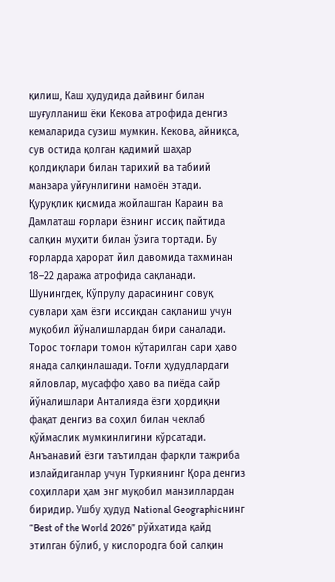қилиш, Каш ҳудудида дайвинг билан шуғулланиш ёки Кекова атрофида денгиз кемаларида сузиш мумкин. Кекова, айниқса, сув остида қолган қадимий шаҳар қолдиқлари билан тарихий ва табиий манзара уйғунлигини намоён этади.
Қуруқлик қисмида жойлашган Караин ва Дамлаташ ғорлари ёзнинг иссиқ пайтида салқин муҳити билан ўзига тортади. Бу ғорларда ҳарорат йил давомида тахминан 18–22 даража атрофида сақланади. Шунингдек, Кўпрулу дарасининг совуқ сувлари ҳам ёзги иссиқдан сақланиш учун муқобил йўналишлардан бири саналади.
Торос тоғлари томон кўтарилган сари ҳаво янада салқинлашади. Тоғли ҳудудлардаги яйловлар, мусаффо ҳаво ва пиёда сайр йўналишлари Анталияда ёзги ҳордиқни фақат денгиз ва соҳил билан чеклаб қўймаслик мумкинлигини кўрсатади.
Анъанавий ёзги таътилдан фарқли тажриба излайдиганлар учун Туркиянинг Қора денгиз соҳиллари ҳам энг муқобил манзиллардан биридир. Ушбу ҳудуд National Geographicнинг “Best of the World 2026” рўйхатида қайд этилган бўлиб, у кислородга бой салқин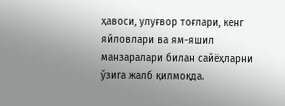ҳавоси, улуғвор тоғлари, кенг яйловлари ва ям-яшил манзаралари билан сайёҳларни ўзига жалб қилмоқда.